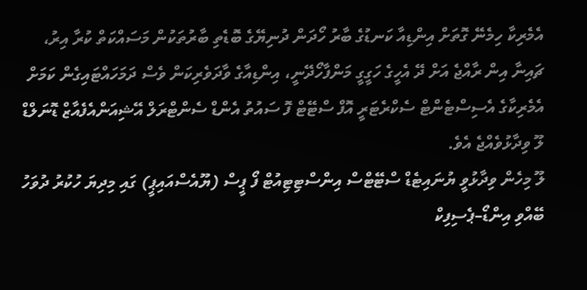އެމެރިކާ ހިމެނޭ ގޮތަށް އިންޑިއާ ކަނޑުގެ ބާރު ހޯދަން ދުނިޔޭގެ ބޮޑެތި ބާރުތަކުން މަސައްކަތް ކުރާ އިރު، ޗައިނާ އިން ރާއްޖެ އަށް ދޭ އެހީގެ ހަގީގީ މަންފާހޯދޭނީ، އިންޑިއާގެ ވާދަވެރިކަން ވެސް ދަމަހައްޓައިގެން ކަމަށް އެމެރިކާގެ އެސިސްޓެންޓް ސެކްރެޓަރީ އޮފް ސްޓޭޓް ފޮ ސައުތު އެންޑް ސެންޓްރަލް އޭޝިއަންއެފެއާޒް ޑޮނަލްޑް ލޫ ވިދާޅުވެއްޖެ އެވެ.
ލޫ މިހެން ވިދާޅުވީ ޔުނައިޓެޑް ސްޓޭޓްސް އިންސްޓިޓިއުޓް ފޯ ޕީސް (ޔޫއެސްއައިޕީ) ގައި މިދިޔަ ހުކުރު ދުވަހު ބޭއްވި އިންޑޯ–ޕެސިފިކް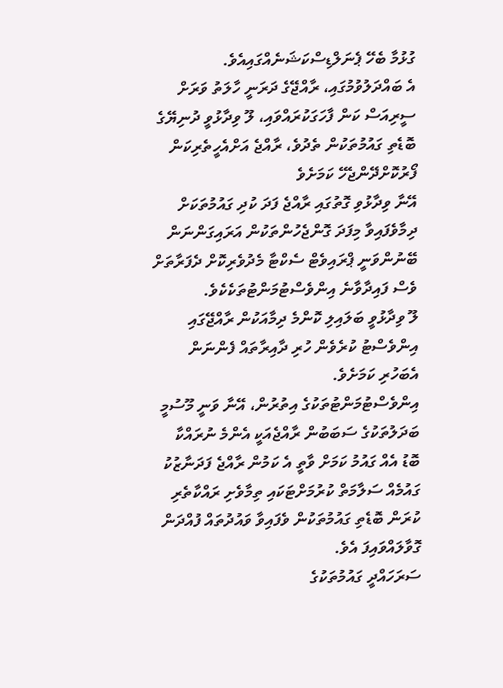ގުޅުމާ ބެހޭ ޕެނަލްޑިސްކަޝަނެއްގައިއެވެ.
އެ ބައްދަލުވުމުގައި، ރާއްޖޭގެ ދަރަނީ ހާލަތު ވަރަށް ސީރިއަސް ކަން ފާހަގަކުރައްވައި، ލޫ ވިދާޅުވީ ދުނިޔޭގެ ބޮޑެތި ގައުމުތަކުން ތެދުވެ، ރާއްޖެ އަށްއެހީތެރިކަން ފޯރުކޮށްދޭންޖެހޭ ކަމަށެވެ
އޭނާ ވިދާޅުވި ގޮތުގައި ރާއްޖެ ފަދަ ކުދި ގައުމުތަކަށް ދިމާވެފައިވާ މިފަދަ ގޮންޖެހުންތަކުން އަރައިގަންނަން ބޭނުންވަނީ ޕްރައިވެޓް ސެކްޓާ މެދުވެރިކޮށް ދެފަރާތަށް ވެސް ފައިދާވާނެ އިންވެސްޓުމަންޓުތަކެކެވެ.
ލޫ ވިދާޅުވީ ބަލައިލި ކޮންމެ ދިމާއަކުން ރާއްޖޭގައި އިންވެސްޓު ކުރެވެން ހުރި ދާއިރާތައް ފެންނަން އެބަހުރި ކަމަށެވެ.
އިންވެސްޓުމަންޓުތަކުގެ އިތުރުން، އޭނާ ވަނީ މޫސުމީ ބަދަލުތަކުގެ ސަބަބުން ރާއްޖެއަކީ އެންމެ ނުރައްކާ ބޮޑު އެއް ގައުމު ކަމަށް ވާތީ އެ ކަމުން ރާއްޖެ ފަދަނާޒުކު ގައުމެއް ސަލާމަތް ކުރުމަށްޓަކައި ތިމާވެށި ރައްކާތެރި ކުރަން ބޮޑެތި ގައުމުތަކުން ވެފައިވާ ވައުދުތައް ފުއްދަން ގޮވާލައްވައިފަ އެވެ.
ސަރަހައްދީ ގައުމުތަކުގެ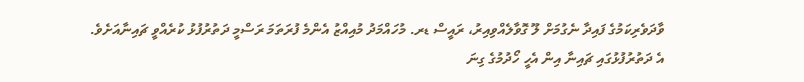ވާދަވެރިކަމުގެ ފައިދާ ނެގުމަށް ލޫ ގޮވާލެއްވިއިރު، ރައީސް ޑރ. މުހައްމަދު މުއިއްޒު އެންމެ ފުރަތަމަ ރަސްމީ ދަތުރުފުޅު ކުރެއްވީ ޗައިނާއަށެވެ.
އެ ދަތުރުފުޅުގައި ޗައިނާ އިން އެހީ ހޯދުމުގެ ގިނަ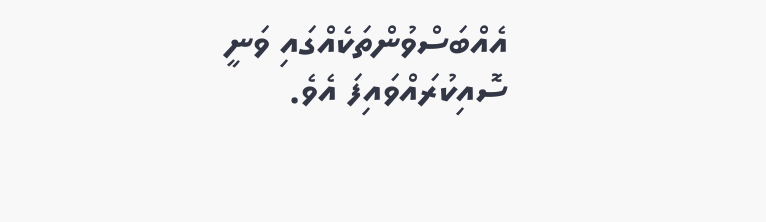އެއްބަސްވުންތަކެއްގައި ވަނީ ސޮއިކުރައްވައިފަ އެވެ.